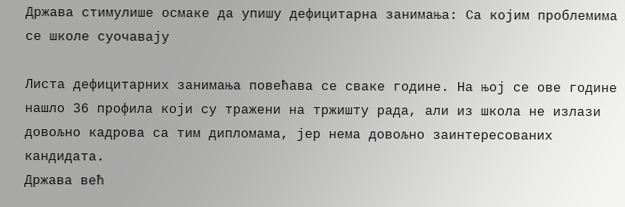Држава стимулише осмаке да упишу дефицитарна занимања: Са којим проблемима се школе суочавају

Листа дефицитарних занимања повећава се сваке године. На њој се ове године нашло 36 профила који су тражени на тржишту рада, али из школа не излази довољно кадрова са тим дипломама, јер нема довољно заинтересованих кандидата.
Држава већ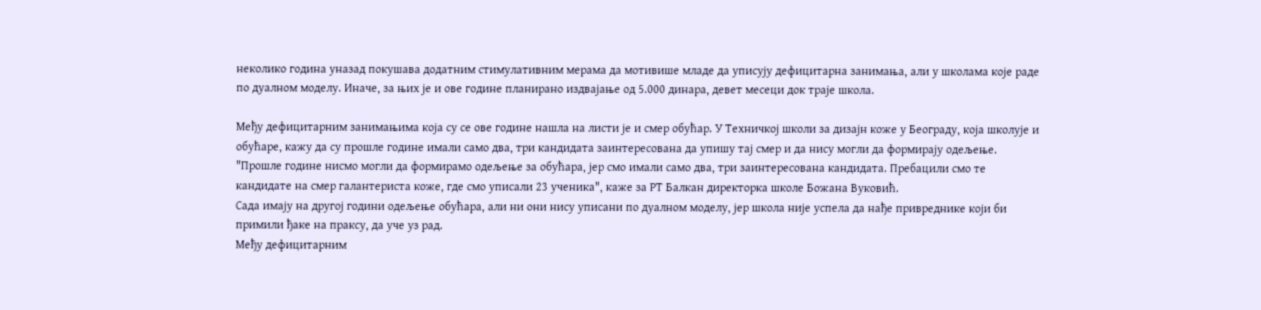неколико година уназад покушава додатним стимулативним мерама да мотивише младе да уписују дефицитарна занимања, али у школама које раде по дуалном моделу. Иначе, за њих је и ове године планирано издвајање од 5.000 динара, девет месеци док траје школа.

Међу дефицитарним занимањима која су се ове године нашла на листи је и смер обућар. У Техничкој школи за дизајн коже у Београду, која школује и обућаре, кажу да су прошле године имали само два, три кандидата заинтересована да упишу тај смер и да нису могли да формирају одељење.
"Прошле године нисмо могли да формирамо одељење за обућара, јер смо имали само два, три заинтересована кандидата. Пребацили смо те кандидате на смер галантериста коже, где смо уписали 23 ученика", каже за РТ Балкан директорка школе Божана Вуковић.
Сада имају на другој години одељење обућара, али ни они нису уписани по дуалном моделу, јер школа није успела да нађе привреднике који би примили ђаке на праксу, да уче уз рад.
Међу дефицитарним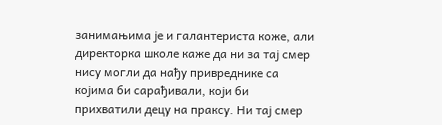занимањима је и галантериста коже, али директорка школе каже да ни за тај смер нису могли да нађу привреднике са којима би сарађивали, који би прихватили децу на праксу. Ни тај смер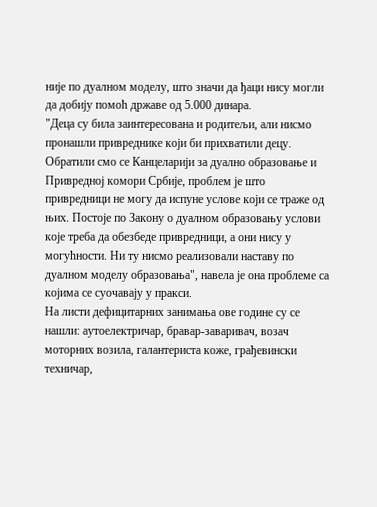није по дуалном моделу, што значи да ђаци нису могли да добију помоћ државе од 5.000 динара.
"Деца су била заинтересована и родитељи, али нисмо пронашли привреднике који би прихватили децу. Обратили смо се Канцеларији за дуално образовање и Привредној комори Србије, проблем је што привредници не могу да испуне услове који се траже од њих. Постоје по Закону о дуалном образовању услови које треба да обезбеде привредници, а они нису у могућности. Ни ту нисмо реализовали наставу по дуалном моделу образовања", навела је она проблеме са којима се суочавају у пракси.
На листи дефицитарних занимања ове године су се нашли: аутоелектричар, бравар-заваривач, возач моторних возила, галантериста коже, грађевински техничар,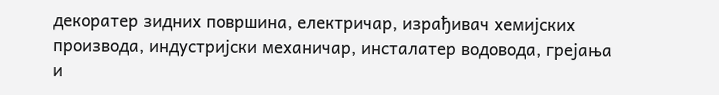декоратер зидних површина, електричар, израђивач хемијских производа, индустријски механичар, инсталатер водовода, грејања и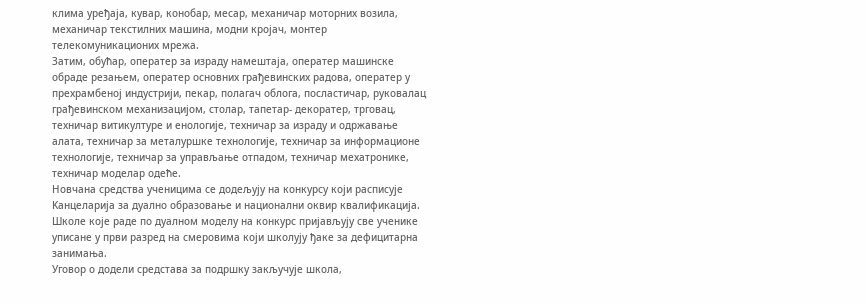клима уређаја, кувар, конобар, месар, механичар моторних возила, механичар текстилних машина, модни кројач, монтер телекомуникационих мрежа.
Затим, обућар, оператер за израду намештаја, оператер машинске обраде резањем, оператер основних грађевинских радова, оператер у прехрамбеној индустрији, пекар, полагач облога, посластичар, руковалац грађевинском механизацијом, столар, тапетар- декоратер, трговац, техничар витикултуре и енологије, техничар за израду и одржавање алата, техничар за металуршке технологије, техничар за информационе технологије, техничар за управљање отпадом, техничар мехатронике, техничар моделар одеће.
Новчана средства ученицима се додељују на конкурсу који расписује Kанцеларија за дуално образовање и национални оквир квалификација. Школе које раде по дуалном моделу на конкурс пријављују све ученике уписане у први разред на смеровима који школују ђаке за дефицитарна занимања.
Уговор о додели средстава за подршку закључује школа,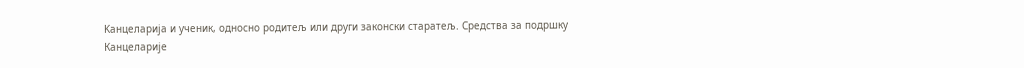Kанцеларија и ученик, односно родитељ или други законски старатељ. Средства за подршку Канцеларије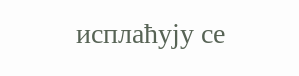исплаћују се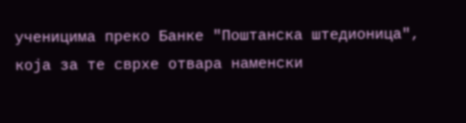ученицима преко Банке "Поштанска штедионица", која за те сврхе отвара наменски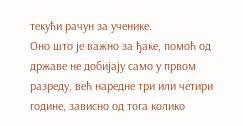текући рачун за ученике.
Оно што је важно за ђаке, помоћ од државе не добијају само у првом разреду, већ наредне три или четири године, зависно од тога колико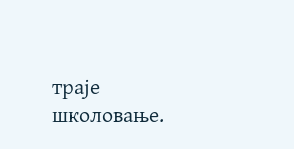траје школовање.